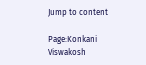Jump to content

Page:Konkani Viswakosh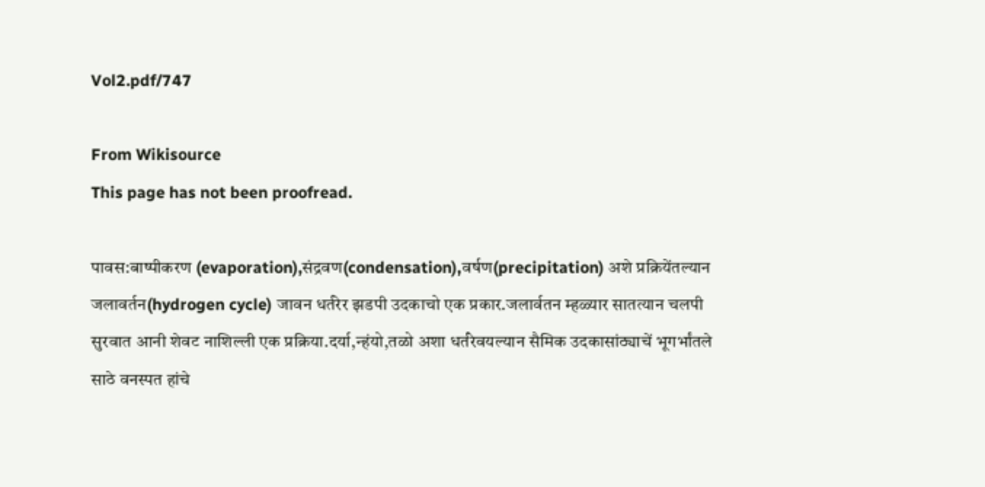Vol2.pdf/747

From Wikisource
This page has not been proofread.

पावस:बाष्पीकरण (evaporation),संद्रवण(condensation),वर्षण(precipitation) अशे प्रक्रियेंतल्यान जलावर्तन(hydrogen cycle) जावन धर्तरेर झडपी उदकाचो एक प्रकार.जलार्वतन म्हळ्यार सातत्यान चलपी सुरवात आनी शेवट नाशिल्ली एक प्रक्रिया.दर्या,न्हंयो,तळो अशा धर्तरेवयल्यान सैमिक उदकासांठ्याचें भूगर्भांतले साठे वनस्पत हांचे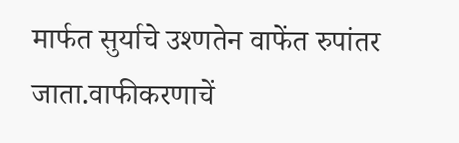मार्फत सुर्याचे उश्णतेन वाफेंत रुपांतर जाता.वाफीकरणाचें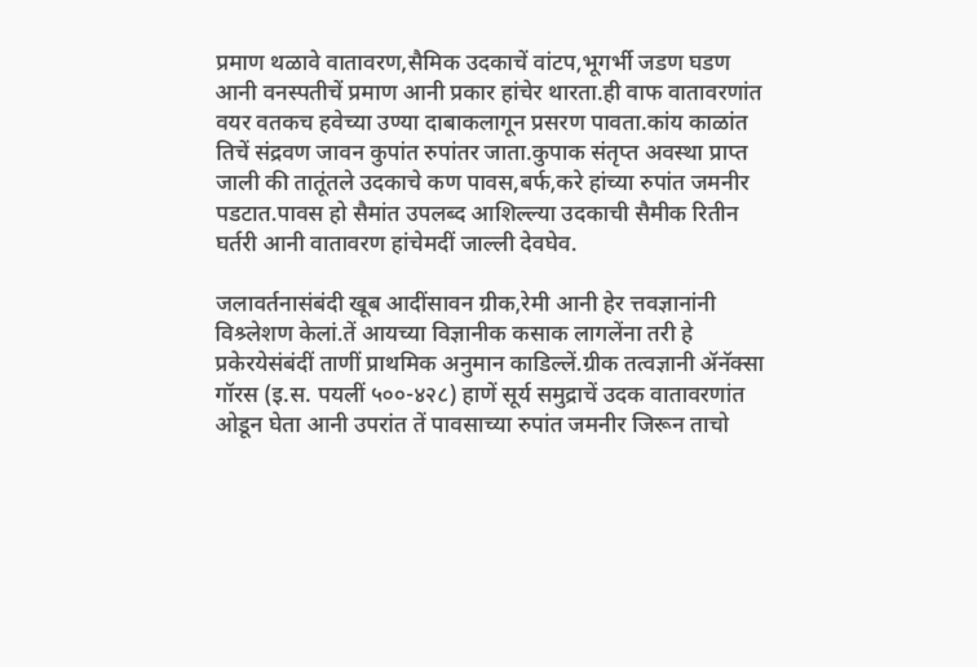प्रमाण थळावे वातावरण,सैमिक उदकाचें वांटप,भूगर्भी जडण घडण आनी वनस्पतीचें प्रमाण आनी प्रकार हांचेर थारता.ही वाफ वातावरणांत वयर वतकच हवेच्या उण्या दाबाकलागून प्रसरण पावता.कांय काळांत तिचें संद्रवण जावन कुपांत रुपांतर जाता.कुपाक संतृप्त अवस्था प्राप्त जाली की तातूंतले उदकाचे कण पावस,बर्फ,करे हांच्या रुपांत जमनीर पडटात.पावस हो सैमांत उपलब्द आशिल्ल्या उदकाची सैमीक रितीन घर्तरी आनी वातावरण हांचेमदीं जाल्ली देवघेव.

जलावर्तनासंबंदी खूब आदींसावन ग्रीक,रेमी आनी हेर त्तवज्ञानांनी विश्र्लेशण केलां.तें आयच्या विज्ञानीक कसाक लागलेंना तरी हे प्रकेरयेसंबंदीं ताणीं प्राथमिक अनुमान काडिल्लें.ग्रीक तत्वज्ञानी ॲनॅक्सा गॉरस (इ.स. पयलीं ५००-४२८) हाणें सूर्य समुद्राचें उदक वातावरणांत ओडून घेता आनी उपरांत तें पावसाच्या रुपांत जमनीर जिरून ताचो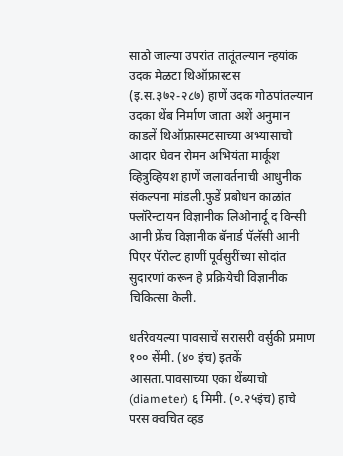साठो जाल्या उपरांत तातूंतल्यान न्हयांक उदक मेळटा थिऑफ्रास्टस (इ.स.३७२-२८७) हाणें उदक गोठपांतल्यान उदका थेंब निर्माण जाता अशें अनुमान काडलें थिऑफ्रास्मटसाच्या अभ्यासाचो आदार घेवन रोमन अभियंता मार्कूश व्हित्रुव्हियश हाणें जलावर्तनाची आधुनीक संकल्पना मांडली.फुडें प्रबोधन काळांत फ्लॉरेन्टायन विज्ञानीक लिओनार्दू द विन्सी आनी फ्रेंच विज्ञानीक बॅनार्ड पॅलॅसी आनी पिएर पॅरोल्ट हाणीं पूर्वसुरींच्या सोदांत सुदारणां करून हे प्रक्रियेची विज्ञानीक चिकित्सा केली.

धर्तरेवयल्या पावसाचें सरासरी वर्सुकी प्रमाण १०० सेंमी. (४० इंच) इतकें आसता.पावसाच्या एका थेंब्याचो (diameter) ६ मिमी. (०.२५इंच) हाचे परस क्वचित व्हड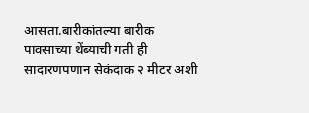आसता.बारीकांतल्या बारीक पावसाच्या थेंब्याची गती ही सादारणपणान सेकंदाक २ मीटर अशी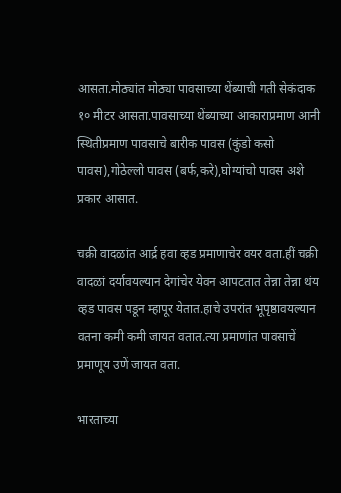आसता.मोठ्यांत मोठ्या पावसाच्या थेंब्याची गती सेकंदाक १० मीटर आसता.पावसाच्या थेंब्याच्या आकाराप्रमाण आनी स्थितीप्रमाण पावसाचे बारीक पावस (कुंडो कसो पावस),गोठेल्लो पावस (बर्फ,करे),घोग्यांचो पावस अशे प्रकार आसात.

चक्री वादळांत आर्द्र हवा व्हड प्रमाणाचेर वयर वता.हीं चक्री वादळां दर्यावयल्यान देगांचेर येवन आपटतात तेन्ना तेन्ना थंय व्हड पावस पडून म्हापूर येतात.हाचे उपरांत भूपृष्ठावयल्यान वतना कमी कमी जायत वतात.त्या प्रमाणांत पावसाचें प्रमाणूय उणें जायत वता.

भारताच्या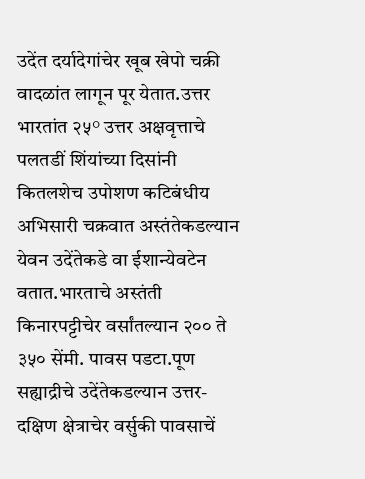उदेंत दर्यादेगांचेर खूब खेपो चक्री वादळांत लागून पूर येतात.उत्तर भारतांत २५° उत्तर अक्षवृत्ताचे पलतडीं शिंयांच्या दिसांनी कितलशेच उपोशण कटिबंधीय अभिसारी चक्रवात अस्तंतेकडल्यान येवन उदेंतेकडे वा ईशान्येवटेन वतात.भारताचे अस्तंती किनारपट्टीचेर वर्सांतल्यान २०० ते ३५० सेंमी. पावस पडटा.पूण सह्याद्रीचे उदेंतेकडल्यान उत्तर-दक्षिण क्षेत्राचेर वर्सुकी पावसाचें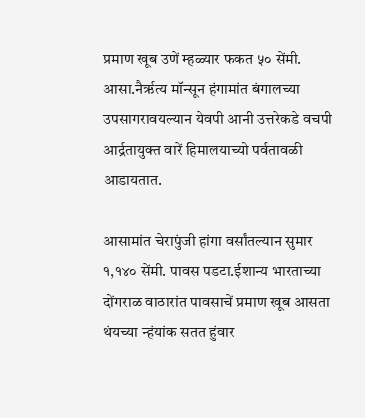प्रमाण खूब उणें म्हळ्यार फकत ५० सेंमी. आसा.नैर्ऋत्य मॉन्सून हंगामांत बंगालच्या उपसागरावयल्यान येवपी आनी उत्तरेकडे वचपी आर्द्रतायुक्त वारें हिमालयाच्यो पर्वतावळी आडायतात.

आसामांत चेरापुंजी हांगा वर्सांतल्यान सुमार १,१४० सेंमी. पावस पडटा.ईशान्य भारताच्या दोंगराळ वाठारांत पावसाचें प्रमाण खूब आसता थंयच्या न्हंयांक सतत हुंवार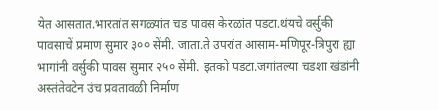येत आसतात.भारतांत सगळ्यांत चड पावस केरळांत पडटा.थंयचे वर्सुकी पावसाचें प्रमाण सुमार ३०० सेंमी. जाता.ते उपरांत आसाम-मणिपूर-त्रिपुरा ह्या भागांनी वर्सुकी पावस सुमार २५० सेंमी. इतको पडटा.जगांतल्या चडशा खंडांनी अस्तंतेवटेन उंच प्रवतावळी निर्माण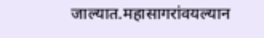जाल्यात.महासागरांवयल्यान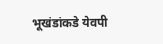भूखंडांकडे येवपी